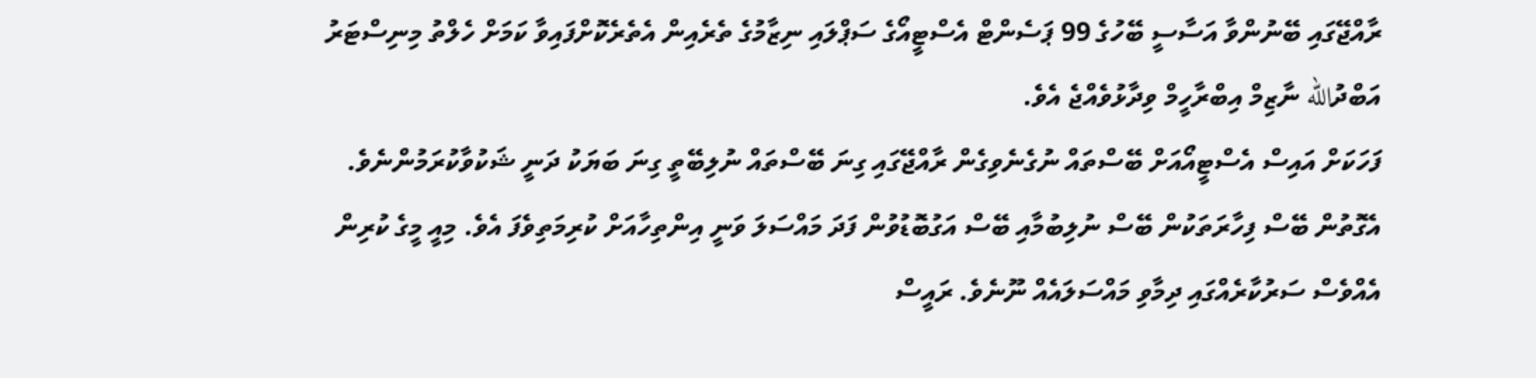ރާއްޖޭގައި ބޭނުންވާ އަސާސީ ބޭހުގެ 99 ޕަސެންޓް އެސްޓީއޯގެ ސަޕްލައި ނިޒާމުގެ ތެރެއިން އެތެރެކޮށްފައިވާ ކަމަށް ހެލްތު މިނިސްޓަރު އަބްދުالله ނާޒިމް އިބްރާހީމް ވިދާޅުވެއްޖެ އެވެ.
ފަހަކަށް އައިސް އެސްޓީއޯއަށް ބޭސްތައް ނުގެނެވިގެން ރާއްޖޭގައި ގިނަ ބޭސްތައް ނުލިބޭތީ ގިނަ ބަޔަކު ދަނީ ޝަކުވާކުރަމުންނެވެ. އެގޮތުން ބޭސް ފިހާރަތަކުން ބޭސް ނުލިބުމާއި ބޭސް އަގުބޮޑުވުން ފަދަ މައްސަލަ ވަނީ އިންތިހާއަށް ކުރިމަތިވެފަ އެވެ. މިއީ މީގެ ކުރިން އެއްވެސް ސަރުކާރެއްގައި ދިމާވި މައްސަލައެއް ނޫނެވެ. ރައީސް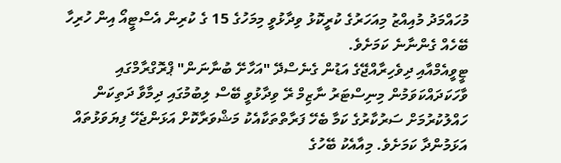މުހައްމަދު މުއިއްޒު މިއަހަރުގެ ކުރީކޮޅު ވިދާޅުވީ މިމަހުގެ 15 ގެ ކުރިން އެސްޓީއޯ އިން ހުރިހާ ބޭހެއް ގެންނާނެ ކަމަށެވެ.
ޓީވީއެމްއާއި ދިވެހިރާއްޖޭގެ އަޑުން ގެނެސްދޭ "އަހާށޭ ބުނާނަން" ޕްރޮގްރާމްގައި ވާހަކަދައްކަވަމުން މިނިސްޓަރު ނާޒިމް ރޭ ވިދާޅުވީ ބޭސް ލިބުމުގައި ދިމާވާ ދަތިކަން ހައްލުކުރުމަށް ސަރުކާރުގެ ކަމާ ބެހޭ ފަރާތްތަކާއެކު މަޝްވަރާކޮށް އަޅަންޖެހޭ ފިޔަވަޅުތައް އަޅަމުންދާ ކަމަށެވެ. މިއާއެކު ބޭހުގެ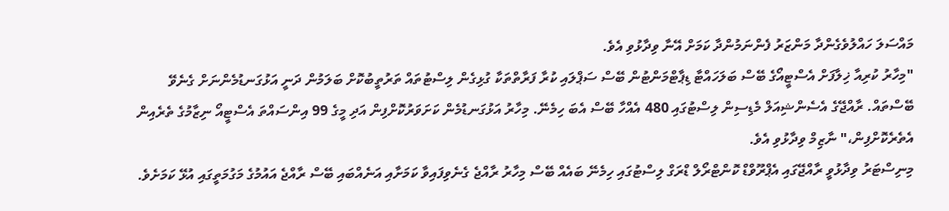މައްސަލަ ހައްލުވެގެންދާ މަންޒަރު ފެންނަމުންދާ ކަމަށް އޭނާ ވިދާޅުވި އެވެ.
"މިހާރު ކުރިއާ ޚިލާފަށް އެސްޓީއޯގެ ބޭސް ބަލަހައްޓާ ޑިޕާޓްމަންޓުން ބޭސް ސަޕްލައި ކުރާ ފަރާތްތަކާ ގުޅިގެން ލިސްޓުތައް ތަރުތީބުކޮށް ބަލަމުން ދަނީ އަޅުގަނޑުމެންނަށް ގެނެވޭ ބޭސްތައް. ރާއްޖޭގެ އެސެންޝިއަލް މެޑިސިން ލިސްޓުގައި 480 އެއްހާ ބޭސް އެބަ ހިމެނޭ. މިހާރު އަޅުގަނޑުމެން ކަށަވަރުކޮށްފިން އަދި މީގެ 99 އިންސައްތަ އެސްޓީއޯ ނިޒާމުގެ ތެރެއިން އެތެރެކޮށްފިން،" ނާޒިމް ވިދާޅުވި އެވެ.
މިނިސްޓަރު ވިދާޅުވީ ރާއްޖޭގައި އެޕްރޫވްޑް ކޮންޓްރޯލް ޑްރަގް ލިސްޓުގައި ހިމެނޭ ބައެއް ބޭސް މިހާރު ރާއްޖެ ގެނެވިފައިވާ ކަމަށާއި އަނެއްބައި ބޭސް ރާއްޖެ އައުމުގެ މަގުމަތީގައި އުޅޭ ކަމަށެވެ.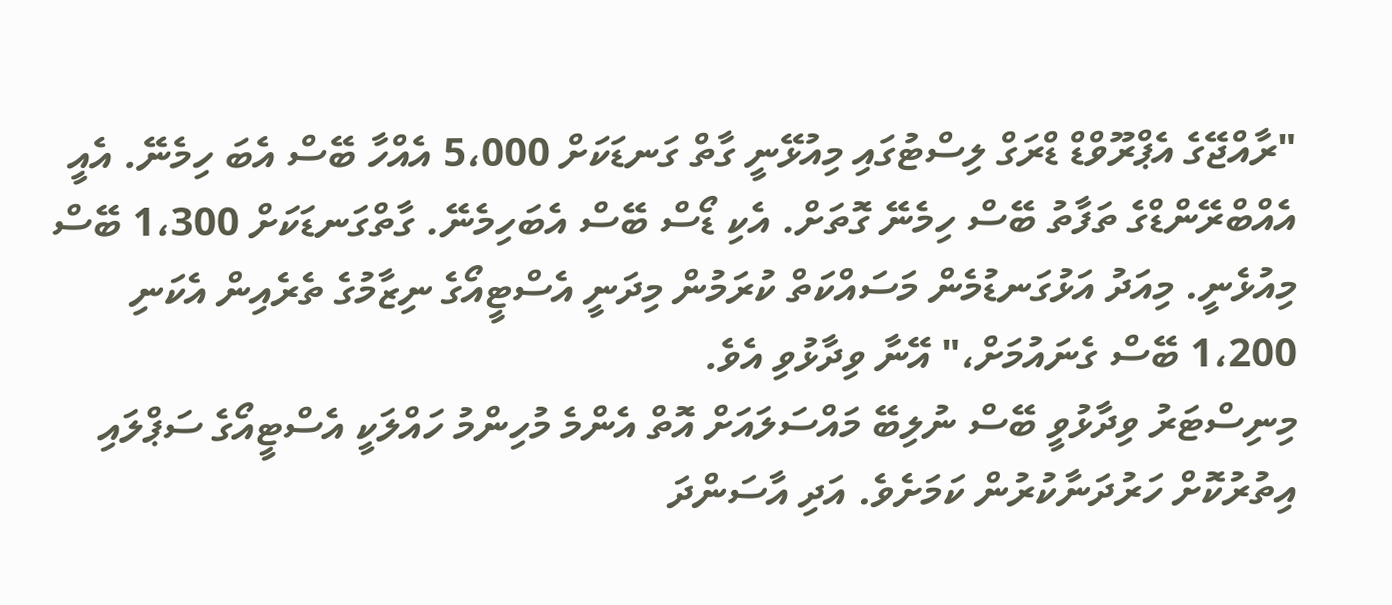"ރާއްޖޭގެ އެޕްރޫވްޑް ޑްރަގް ލިސްޓުގައި މިއުޅޭނީ ގާތް ގަނޑަކަށް 5،000 އެއްހާ ބޭސް އެބަ ހިމެނޭ. އެއީ އެއްބްރޭންޑްގެ ތަފާތު ބޭސް ހިމެނޭ ގޮތަށް. އެކި ޑޯސް ބޭސް އެބަހިމެނޭ. ގާތްގަނޑަކަށް 1،300 ބޭސް މިއުޅެނީ. މިއަދު އަޅުގަނޑުމެން މަސައްކަތް ކުރަމުން މިދަނީ އެސްޓީއޯގެ ނިޒާމުގެ ތެރެއިން އެކަނި 1،200 ބޭސް ގެނައުމަށް،" އޭނާ ވިދާޅުވި އެވެ.
މިނިސްޓަރު ވިދާޅުވީ ބޭސް ނުލިބޭ މައްސަލައަށް އޮތް އެންމެ މުހިންމު ހައްލަކީ އެސްޓީއޯގެ ސަޕްލައި އިތުރުކޮށް ހަރުދަނާކުރުން ކަމަށެވެ. އަދި އާސަންދަ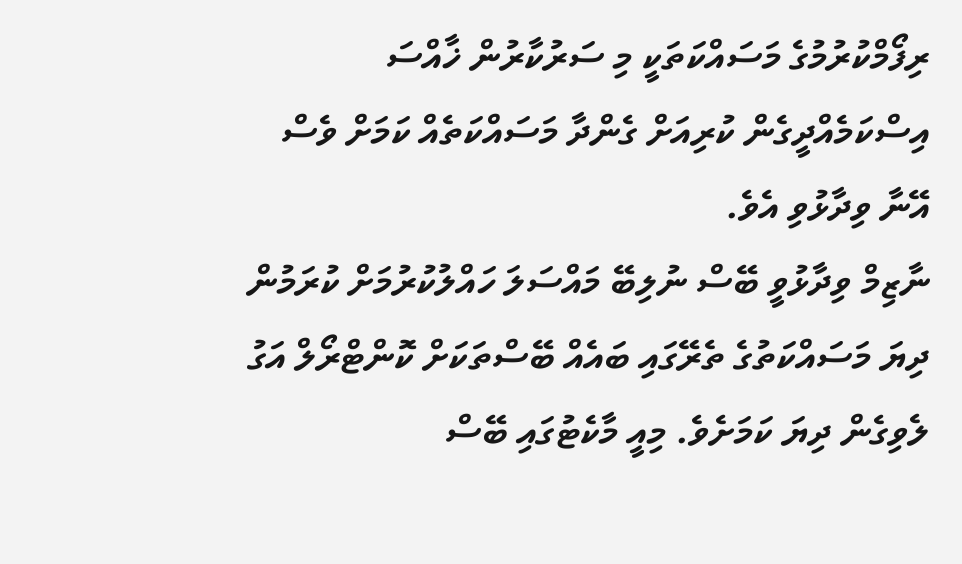ރިފޯމްކުރުމުގެ މަސައްކަތަކީ މި ސަރުކާރުން ޚާއްސަ އިސްކަމެއްދީގެން ކުރިއަށް ގެންދާ މަސައްކަތެއް ކަމަށް ވެސް އޭނާ ވިދާޅުވި އެވެ.
ނާޒިމް ވިދާޅުވީ ބޭސް ނުލިބޭ މައްސަލަ ހައްލުކުރުމަށް ކުރަމުން ދިޔަ މަސައްކަތުގެ ތެރޭގައި ބައެއް ބޭސްތަކަށް ކޮންޓްރޯލް އަގު ލެވިގެން ދިޔަ ކަމަށެވެ. މިއީ މާކެޓުގައި ބޭސް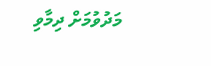މަދުވުމަށް ދިމާވި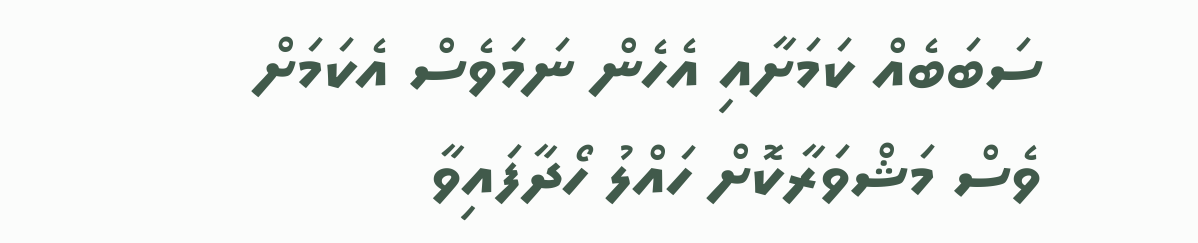ސަބަބެއް ކަމަށާއި އެހެން ނަމަވެސް އެކަމަށް ވެސް މަޝްވަރާކޮށް ހައްލު ހޯދާފައިވާ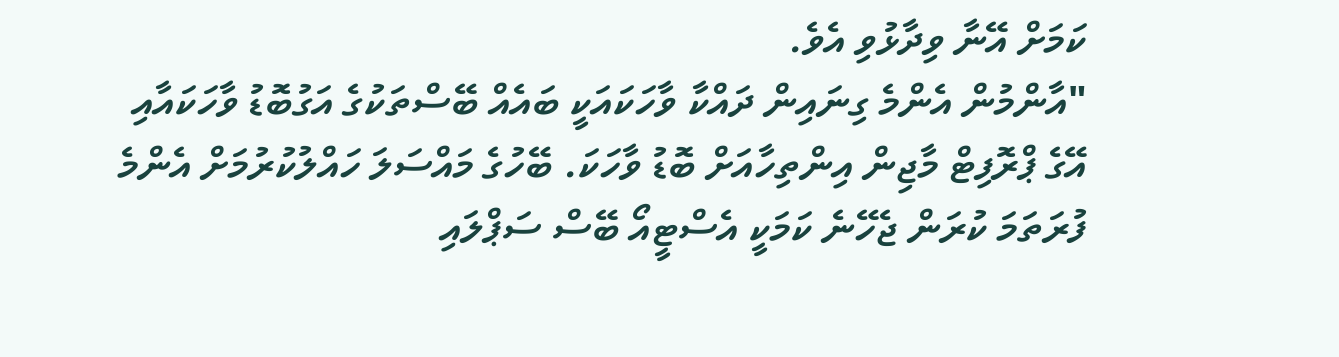ކަމަށް އޭނާ ވިދާޅުވި އެވެ.
"އާންމުން އެންމެ ގިނައިން ދައްކާ ވާހަކައަކީ ބައެއް ބޭސްތަކުގެ އަގުބޮޑު ވާހަކައާއި އޭގެ ޕްރޮފިޓް މާޖިން އިންތިހާއަށް ބޮޑު ވާހަކަ. ބޭހުގެ މައްސަލަ ހައްލުކުރުމަށް އެންމެ ފުރަތަމަ ކުރަން ޖެހޭނެ ކަމަކީ އެސްޓީއޯ ބޭސް ސަޕްލައި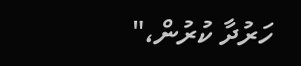ހަރުދާ ކުރުން،"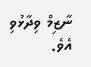ނާޒިމް ވިދާޅުވި އެވެ.